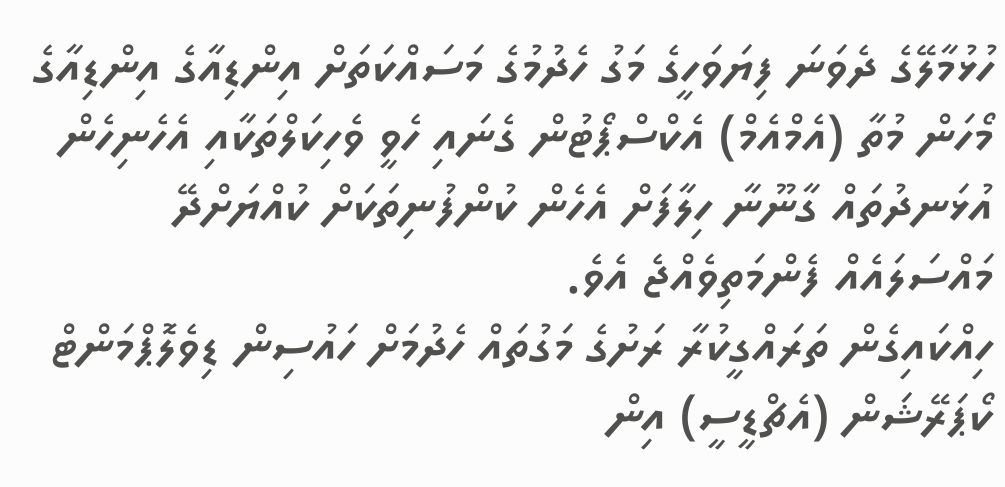ހުޅުމާލޭގެ ދެވަނަ ފިޔަވަހީގެ މަގު ހެދުމުގެ މަސައްކަތަށް އިންޑިއާގެ އިންޑިއާގެ މޯހަން މުތާ (އެމްއެމް) އެކްސްޕޯޓުން ގެނައި ހެވީ ވެހިކަލްތަކާއި އެހެނިހެން އުޅަނދުތައް ގާނޫނާ ހިލާފަށް އެހެން ކުންފުނިތަކަށް ކުއްޔަށްދޭ މައްސަލައެއް ފެންމަތިވެއްޖެ އެވެ.
ހިއްކައިގެން ތަރައްގީކުރާ ރަށުގެ މަގުތައް ހެދުމަށް ހައުސިން ޑިވެލޮޕްމަންޓް ކޯޕަރޭޝަން (އެޗްޑީސީ) އިން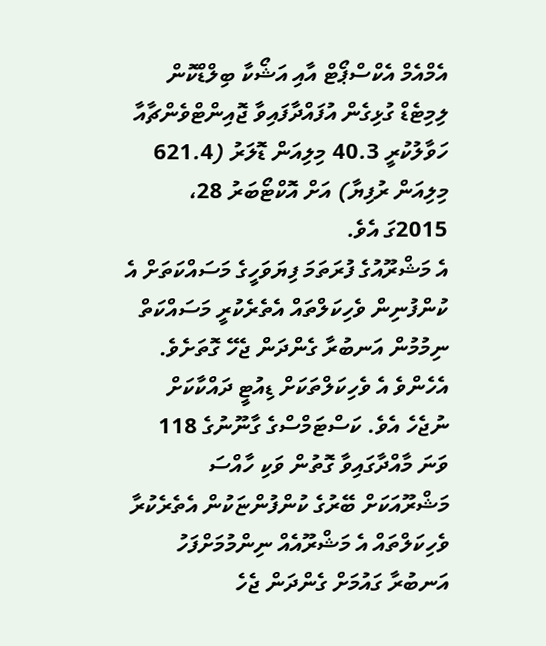އެމްއެމް އެކްސްޕޯޓް އާއި އަޝޯކާ ބިލްޑްކޮން ލިމިޓެޑް ގުޅިގެން އުފައްދާފައިވާ ޖޮއިންޓްވެންޗާއާ ހަވާލުކުރީ 40.3 މިލިއަން ޑޮލަރު (621.4 މިލިއަން ރުފިޔާ) އަށް އޮކްޓޯބަރު 28، 2015ގަ އެވެ.
އެ މަޝްރޫއުގެ ފުރަތަމަ ފިޔަވަހީގެ މަސައްކަތަށް އެ ކުންފުނިން ވެހިކަލްތައް އެތެރެކުރީ މަސައްކަތް ނިމުމުން އަނބުރާ ގެންދަން ޖެހޭ ގޮތަށެވެ. އެހެންވެ އެ ވެހިކަލްތަކަށް ޑިއުޓީ ދައްކާކަށް ނުޖެހެ އެވެ. ކަސްޓަމްސްގެ ގާނޫނުގެ 118 ވަނަ މާއްދާގައިވާ ގޮތުން ވަކި ހާއްސަ މަޝްރޫއަކަށް ބޭރުގެ ކުންފުންޏަކުން އެތެރެކުރާ ވެހިކަލްތައް އެ މަޝްރޫއެއް ނިންމުމަށްފަހު އަނބުރާ ގައުމަށް ގެންދަން ޖެހެ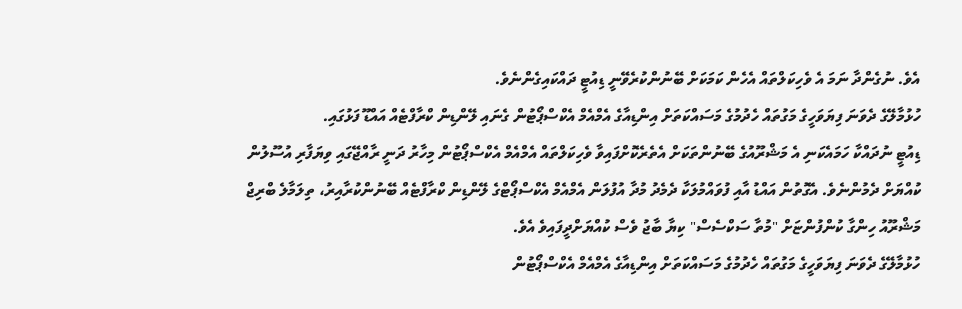އެވެ. ނުގެންދާ ނަމަ އެ ވެހިކަލްތައް އެހެން ކަމަކަށް ބޭނުންކުރެވޭނީ ޑިއުޓީ ދައްކައިގެންނެވެ.
ހުޅުމާލޭގެ ދެވަނަ ފިޔަވަހީގެ މަގުތައް ހެދުމުގެ މަސައްކަތަށް އިންޑިއާގެ އެމްއެމް އެކްސްޕޯޓުން ގެނައި ލޭންޑިން ކްރާފްޓެއް އައްޑޫ ފަޅުގައި.
ޑިއުޓީ ނުދައްކާ ހަމައެކަނި އެ މަޝްރޫއުގެ ބޭނުންތަކަށް އެތެރެކޮށްފައިވާ ވެހިކަލްތައް އެމްއެމް އެކްސްޕޯޓުން މިހާރު ދަނީ ރާއްޖޭގައި ވިޔަފާރި އުސޫލުން ކުއްޔަށް ދެމުންނެވެ. އެގޮތުން އައްޑު އާއި ފުވައްމުލަކާ ދެމެދު މުދާ އުފުލަން އެމްއެމް އެކްސްޕޯޓްގެ ލޭންޑިން ކްރާފްޓެއް ބޭނުންކުރާއިރު، ތިލަމާލެ ބްރިޖް މަޝްރޫއު ހިންގާ ކުންފުންޏަށް "މުތާ ސަކްސެސް" ކިޔާ ބާޖު ވެސް ކުއްޔަށްދީފައިވެ އެވެ.
ހުޅުމާލޭގެ ދެވަނަ ފިޔަވަހީގެ މަގުތައް ހެދުމުގެ މަސައްކަތަށް އިންޑިއާގެ އެމްއެމް އެކްސްޕޯޓުން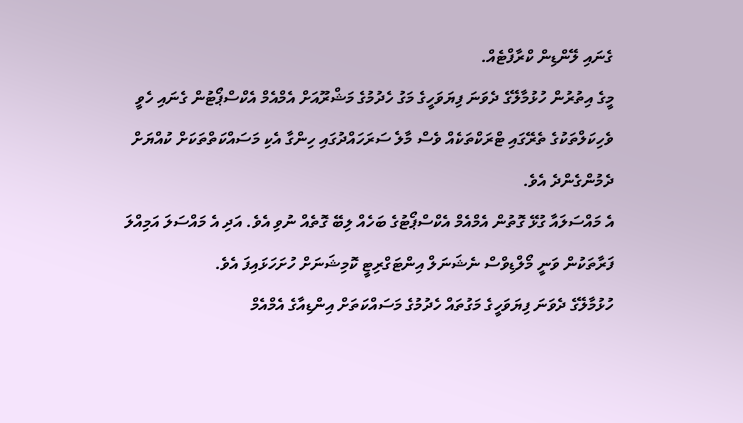ގެނައި ލޭންޑިން ކްރާފްޓެއް.
މީގެ އިތުރުން ހުޅުމާލޭގެ ދެވަނަ ފިޔަވަހީގެ މަގު ހެދުމުގެ މަޝްރޫއަށް އެމްއެމް އެކްސްޕޯޓުން ގެނައި ހެވީ ވެހިކަލްތަކުގެ ތެރޭގައި ޓްރަކްތަކެއް ވެސް މާލެ ސަރަހައްދުގައި ހިންގާ އެކި މަސައްކަތްތަކަށް ކުއްޔަށް ދެމުންގެންދެ އެވެ.
އެ މައްސަލައާ ގުޅޭ ގޮތުން އެމްއެމް އެކްސްޕޯޓުގެ ބަހެއް ލިބޭ ގޮތެއް ނުވި އެވެ. އަދި އެ މައްސަލަ އަމިއްލަ ފަރާތަކުން ވަނީ މޯލްޑިވްސް ނެޝަނަލް އިންޓަގްރިޓީ ކޮމިޝަނަށް ހުށަހަޅައިފަ އެވެ.
ހުޅުމާލޭގެ ދެވަނަ ފިޔަވަހީގެ މަގުތައް ހެދުމުގެ މަސައްކަތަށް އިންޑިއާގެ އެމްއެމް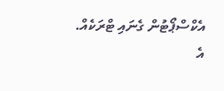އެކްސްޕޯޓުން ގެނައި ޓްރަކެއް.
އެ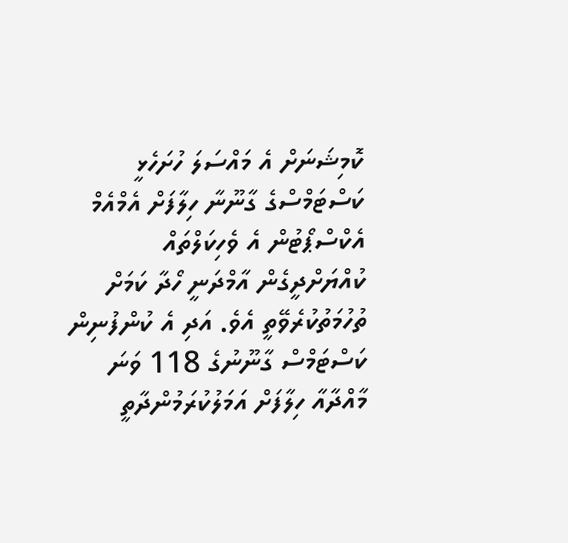ކޮމިޝަނަށް އެ މައްސަލަ ހުށަހެޅީ ކަސްޓަމްސްގެ ގާނޫނާ ހިލާފަށް އެމްއެމް އެކްސްޕޯޓުން އެ ވެހިކަލްތައް ކުއްޔަށްދީގެން އާމްދަނީ ހޯދާ ކަމަށް ތުހުމަތުކުރެވޭތީ އެވެ. އަދި އެ ކުންފުނިން ކަސްޓަމްސް ގާނޫނުގެ 118 ވަނަ މާއްދާއާ ހިލާފަށް އަމަލުކުރަމުންދާތީ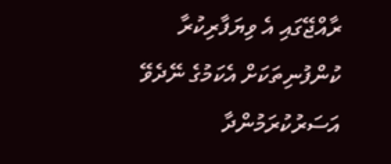ރާއްޖޭގައި އެ ވިޔަފާރިކުރާ ކުންފުނިތަކަށް އެކަމުގެ ނޭދެވޭ އަސަރުކުރަމުންދާ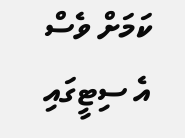ކަމަށް ވެސް އެ ސިޓީގައި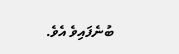ބުނެފައިވެ އެވެ.